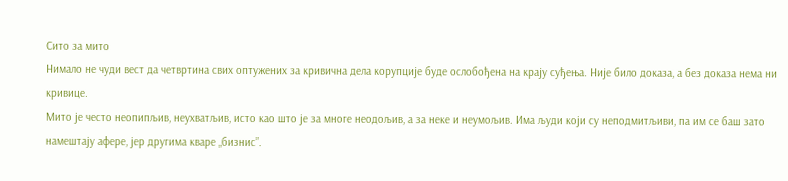Сито за мито
Нимало не чуди вест да четвртина свих оптужених за кривична дела корупције буде ослобођена на крају суђења. Није било доказа, а без доказа нема ни кривице.
Мито је често неопипљив, неухватљив, исто као што је за многе неодољив, а за неке и неумољив. Има људи који су неподмитљиви, па им се баш зато намештају афере, јер другима кваре „бизнис”.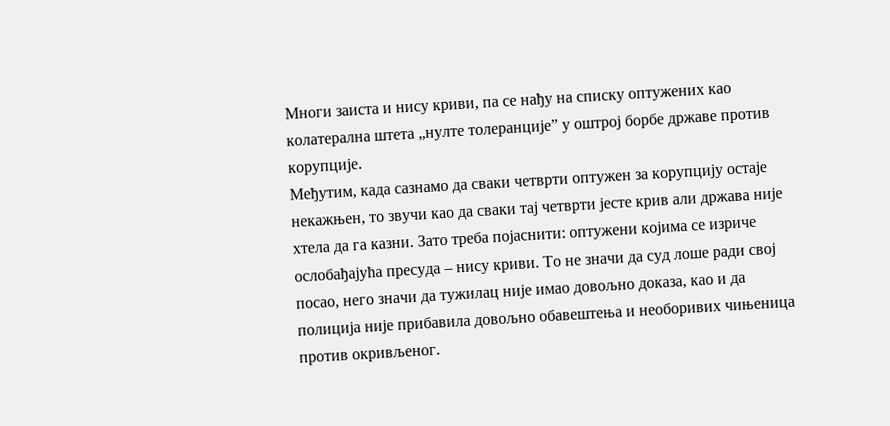Многи заиста и нису криви, па се нађу на списку оптужених као колатерална штета „нулте толеранције” у оштрој борбе државе против корупције.
Међутим, када сазнамо да сваки четврти оптужен за корупцију остаје некажњен, то звучи као да сваки тај четврти јесте крив али држава није хтела да га казни. Зато треба појаснити: оптужени којима се изриче ослобађајућа пресуда – нису криви. То не значи да суд лоше ради свој посао, него значи да тужилац није имао довољно доказа, као и да полиција није прибавила довољно обавештења и необоривих чињеница против окривљеног.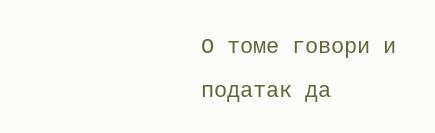О томе говори и податак да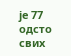је 77 одсто свих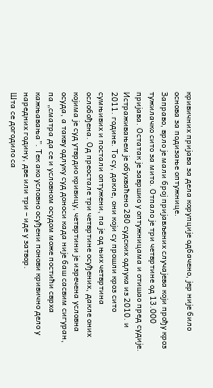кривичних пријава за дела корупције одбачено, јер није било основа за подизање оптужнице.
Заправо, врло је мали број пријављених случајева који прођу кроз тужилачко сито за мито. Отпало је три четвртине од 13.000 пријава. Остатак је завршио у оптужницама и отишао пред судије.
Истраживањем је обухваћено 280 судских одлука из 2010. и 2011. године. То су, дакле, они који су прошли кроз сито сумњивих и постали оптужени, па је од њих четвртина ослобођена. Од преостале три четвртине осуђених, дакле оних којима је суд утврдио кривицу, четвртини је изречена условна осуда, а такву одлуку суд доноси када није баш сасвим сигуран, па „сматра да се и условном осудом може постићи сврха кажњавања”. Тек ако условно осуђени понови кривично дело у наредних годину, две или три – иде у затвор.
Шта се догодило са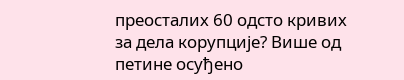преосталих 60 одсто кривих за дела корупције? Више од петине осуђено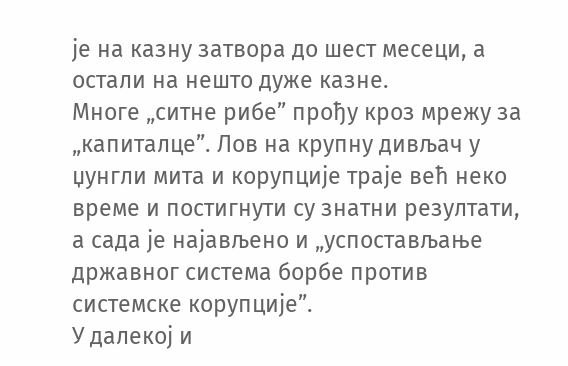је на казну затвора до шест месеци, а остали на нешто дуже казне.
Многе „ситне рибе” прођу кроз мрежу за „капиталце”. Лов на крупну дивљач у џунгли мита и корупције траје већ неко време и постигнути су знатни резултати, а сада је најављено и „успостављање државног система борбе против системске корупције”.
У далекој и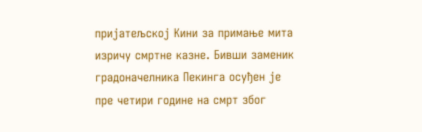пријатељској Кини за примање мита изричу смртне казне. Бивши заменик градоначелника Пекинга осуђен је пре четири године на смрт због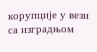корупције у вези са изградњом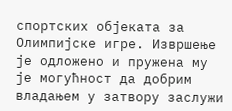спортских објеката за Олимпијске игре. Извршење је одложено и пружена му је могућност да добрим владањем у затвору заслужи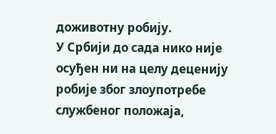доживотну робију.
У Србији до сада нико није осуђен ни на целу деценију робије због злоупотребе службеног положаја,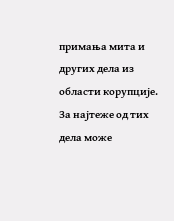примања мита и других дела из области корупције. За најтеже од тих дела може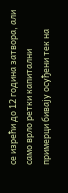се изрећи до 12 година затвора, али само врло ретки капитални примерци бивају осуђени тек на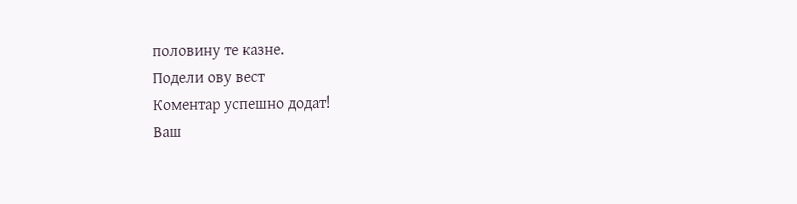половину те казне.
Подели ову вест
Комeнтар успeшно додат!
Ваш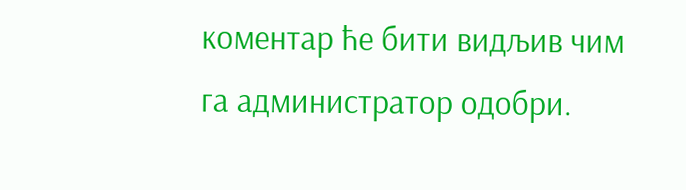комeнтар ћe бити видљив чим га администратор одобри.